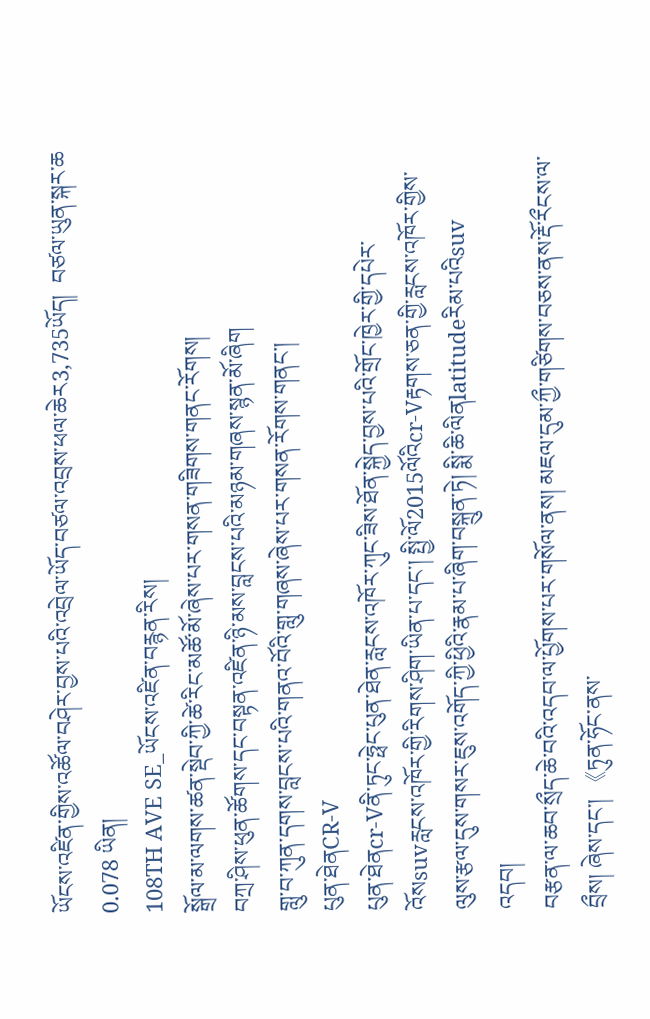ཡོངས་འཛིན་གྱིས་འཚོལ་བཤེར་བྱས་པའི་འབྲེལ་ཡོད་བཙལ་འབྲས་ཕལ་ཆེར3,735ཡོད།  བཙལ་ཡུན་སྐར་ཆ 0.078 ཡིན།
108TH AVE SE_ཡོངས་འཛིན་བརྙན་རིས།
སྒྲོལ་མ་ལགས་ཚན་སྡེབ་ཀྱི་ཚེ་རིང་མཚོ་མོ་ཞེས་པར་གསན་གཟིགས་གནང་རོགས།
བཀྲ་ཤིས་ཕུན་ཚོགས་དང་བསྟན་འཛིན་ཉི་མས་བླངས་པའི་མཉམ་གཞས་སྙན་མོ་ཞིག
གླུ་བ་ཀུན་དགས་བླངས་པའི་གནའ་བོའི་གླུ་གཞས་ཞེས་པར་གསན་རོགས་གནང་།
པུན་ཐེནCR-V
པུན་ཐེནcr-Vནི་ཏུང་ཧྥེང་པུན་ཐེན་རླངས་འཁོར་ཀུང་ཟིས་ཐོན་སྐྱེད་བྱས་པའི་གྲོང་ཁྱེར་གྱི་དཔེར་འོསsuvརླངས་འཁོར་གྱི་རིགས་ཤིག་ཡིན་པ་དང་། སྤྱི་ལོ2015ལོའིcr-Vརྟགས་ཅན་གྱི་རླངས་འཁོར་གྱིས་ལུས་རྩལ་དུས་གསར་ཇུས་འགོད་ཀྱི་ཕྱིའི་རྣམ་པ་ཞིག་བསྐྲུན་ཏེ། སྨི་ཆི་ལིནlatitudeརིམ་པའིsuv
འདབ།
བརྩན་ལ་ཆབ་སྲྀད་ཆེ་བའི་འདབ་ལ་པྱོགས་པར་གསོལ་ནས། མཇལ་དུམ་ཀྱྀ་གཙིགས་བཅས་ནས་རྡོ་རྀངས་ལ་བྲྀས། ཞེས་དང་། 《ཏུན་ཧོང་ནས་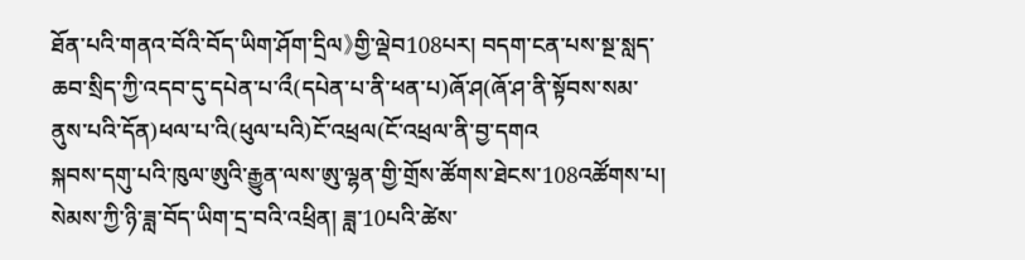ཐོན་པའི་གནའ་བོའི་བོད་ཡིག་ཤོག་དྲིལ》གྱི་ལྡེབ108པར། བདག་ངན་པས་སྔ་སླད་ཆབ་སྲིད་ཀྱི་འདབ་དུ་དཔེན་པ་འྀ(དཔེན་པ་ནི་ཕན་པ)ཞོ་ཤ(ཞོ་ཤ་ནི་སྟོབས་སམ་ནུས་པའི་དོན)ཕལ་པ་འི(ཕུལ་པའི)ངོ་འཕྲལ(ངོ་འཕྲལ་ནི་བྱ་དགའ
སྐབས་དགུ་པའི་ཁུལ་ཨུའི་རྒྱུན་ལས་ཨུ་ལྷན་གྱི་གྲོས་ཚོགས་ཐེངས་108འཚོགས་པ།
སེམས་ཀྱི་ཉི་ཟླ་བོད་ཡིག་དྲ་བའི་འཕྲིན། ཟླ་10པའི་ཚེས་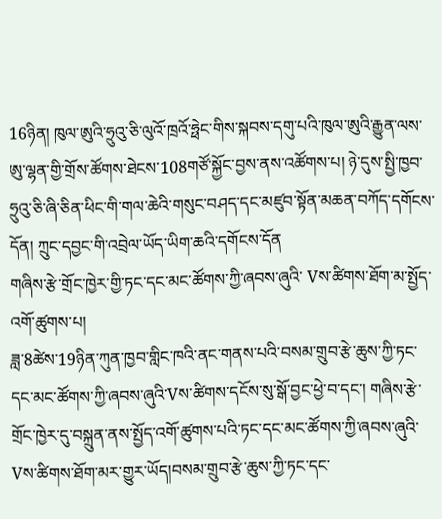16ཉིན། ཁུལ་ཨུའི་ཧྲུའུ་ཅི་ལུའོ་ཁྲའོ་ཧྥེང་གིས་སྐབས་དགུ་པའི་ཁུལ་ཨུའི་རྒྱུན་ལས་ཨུ་ལྷན་གྱི་གྲོས་ཚོགས་ཐེངས་108གཙོ་སྐྱོང་བྱས་ནས་འཚོགས་པ། ཉེ་དུས་སྤྱི་ཁྱབ་ཧྲུའུ་ཅི་ཞི་ཅིན་ཕིང་གི་གལ་ཆེའི་གསུང་བཤད་དང་མཛུབ་སྟོན་མཆན་བཀོད་དགོངས་དོན། ཀྲུང་དབྱང་གི་འབྲེལ་ཡོད་ཡིག་ཆའི་དགོངས་དོན
གཞིས་རྩེ་གྲོང་ཁྱེར་གྱི་ཏང་དང་མང་ཚོགས་ཀྱི་ཞབས་ཞུའི་ Vས་ཚིགས་ཐོག་མ་སྤྱོད་འགོ་ཚུགས་པ།
ཟླ་8ཚེས་19ཉིན་ཀུན་ཁྱབ་གླིང་ཁའི་ནང་གནས་པའི་བསམ་གྲུབ་རྩེ་ཆུས་ཀྱི་ཏང་དང་མང་ཚོགས་ཀྱི་ཞབས་ཞུའི་Vས་ཚིགས་དངོས་སུ་སྒོ་བྱང་ཕྱེ་བ་དང་། གཞིས་རྩེ་གྲོང་ཁྱེར་དུ་བསྐྲུན་ནས་སྤྱོད་འགོ་ཚུགས་པའི་ཏང་དང་མང་ཚོགས་ཀྱི་ཞབས་ཞུའི་Vས་ཚིགས་ཐོག་མར་གྱུར་ཡོད།བསམ་གྲུབ་རྩེ་ཆུས་ཀྱི་ཏང་དང་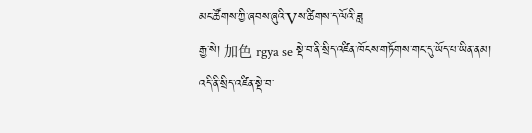མང་ཚོགས་ཀྱི་ཞབས་ཞུའི་Vས་ཚིགས་ད་ལོའི་ཟླ
རྒྱ་སེ། 加色 rgya se སྡེ་བ་ནི་སྲིད་འཛིན་ཁོངས་གཏོགས་གང་དུ་ཡོད་པ་ཡིན་ནམ།
འདི་ནི་སྲིད་འཛིན་སྡེ་བ་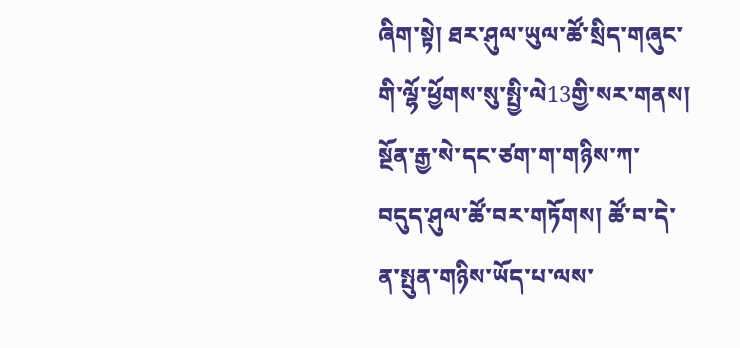ཞིག་སྟེ། ཐར་ཤུལ་ཡུལ་ཚོ་སྲིད་གཞུང་གི་ལྷོ་ཕྱོགས་སུ་སྤྱི་ལེ13གྱི་སར་གནས། སྔོན་རྒྱ་སེ་དང་ཙག་ག་གཉིས་ཀ་བདུད་ཤུལ་ཚོ་བར་གཏོགས། ཚོ་བ་དེ་ན་སྤུན་གཉིས་ཡོད་པ་ལས་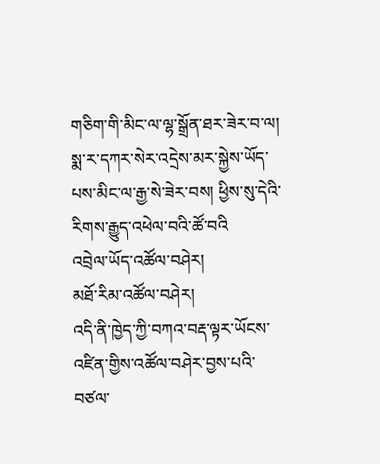གཅིག་གི་མིང་ལ་ལྷ་སྒྲོན་ཐར་ཟེར་བ་ལ། སྨ་ར་དཀར་སེར་འདྲེས་མར་སྐྱེས་ཡོད་པས་མིང་ལ་རྒྱ་སེ་ཟེར་བས། ཕྱིས་སུ་དེའི་རིགས་རྒྱུད་འཕེལ་བའི་ཚོ་བའི
འབྲེལ་ཡོད་འཚོལ་བཤེར།
མཐོ་རིམ་འཚོལ་བཤེར།
འདི་ནི་ཁྱེད་ཀྱི་བཀའ་བརྡ་ལྟར་ཡོངས་འཛིན་གྱིས་འཚོལ་བཤེར་བྱས་པའི་བཙལ་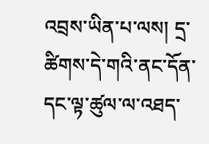འབྲས་ཡིན་པ་ལས། དྲ་ཚིགས་དེ་གའི་ནང་དོན་དང་ལྟ་ཚུལ་ལ་འཐད་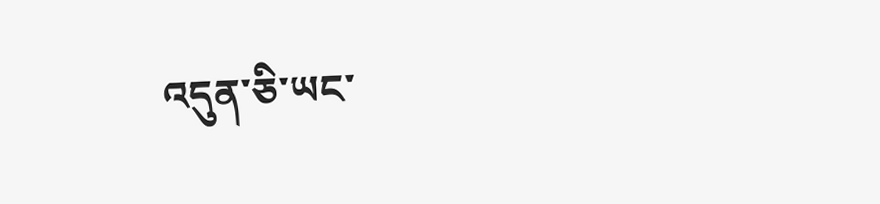འདུན་ཅི་ཡང་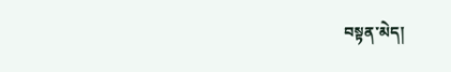བསྟན་མེད།